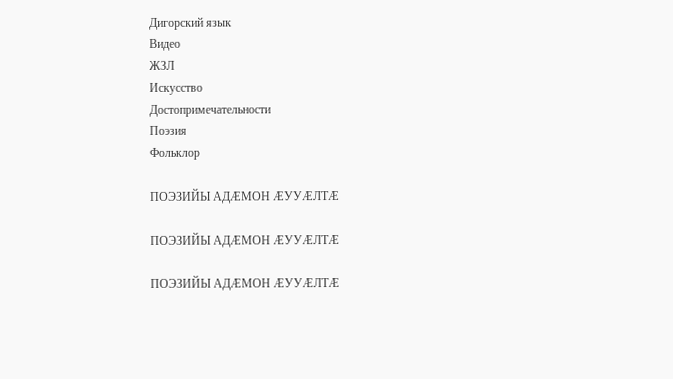Дигорский язык
Видео
ЖЗЛ
Искусство
Достопримечательности
Поэзия
Фольклор

ПОЭЗИЙЫ АДӔМОН ӔУУÆЛТÆ

ПОЭЗИЙЫ АДӔМОН ӔУУÆЛТÆ

ПОЭЗИЙЫ АДӔМОН ӔУУÆЛТÆ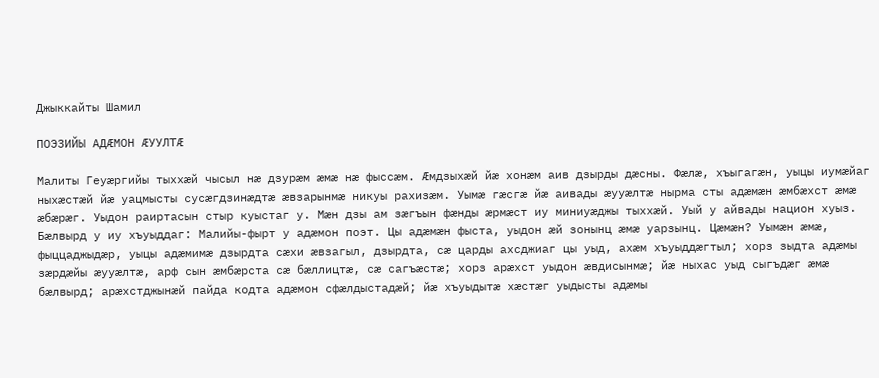Джыккайты Шамил

ПОЭЗИЙЫ АДӔМОН ӔУУЛТÆ

Малиты Геуӕргийы тыххӕй чысыл нӕ дзурӕм ӕмӕ нӕ фыссӕм. Ӕмдзыхӕй йӕ хонӕм аив дзырды дӕсны. Фӕлӕ, хъыгагӕн, уыцы иумӕйаг ныхӕстӕй йӕ уацмысты сусӕгдзинӕдтӕ ӕвзарынмӕ никуы рахизӕм. Уымӕ гӕсгӕ йӕ аивады ӕууӕлтӕ нырма сты адӕмӕн ӕмбӕхст ӕмӕ ӕбӕрӕг. Уыдон раиртасын стыр куыстаг у. Мӕн дзы ам зӕгъын фӕнды ӕрмӕст иу миниуӕджы тыххӕй. Уый у айвады национ хуыз.
Бӕлвырд у иу хъуыддаг: Малийы-фырт у адӕмон поэт. Цы адӕмӕн фыста, уыдон ӕй зонынц ӕмӕ уарзынц. Цӕмӕн? Уымӕн ӕмӕ, фыццаджыдӕр, уыцы адӕмимӕ дзырдта сӕхи ӕвзагыл, дзырдта, сӕ царды ахсджиаг цы уыд, ахӕм хъуыддӕгтыл; хорз зыдта адӕмы зӕрдӕйы ӕууӕлтӕ, арф сын ӕмбӕрста сӕ бӕллицтӕ, сӕ сагъӕстӕ; хорз арӕхст уыдон ӕвдисынмӕ; йӕ ныхас уыд сыгъдӕг ӕмӕ бӕлвырд; арӕхстджынӕй пайда кодта адӕмон сфӕлдыстадӕй; йӕ хъуыдытӕ хӕстӕг уыдысты адӕмы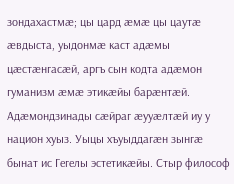зондахастмӕ; цы цард ӕмӕ цы цаутӕ ӕвдыста, уыдонмӕ каст адӕмы цӕстӕнгасæй, аргъ сын кодта адӕмон гуманизм ӕмӕ этикӕйы барӕнтӕй.
Адӕмондзинады сӕйраг ӕууӕлтӕй иу у национ хуыз. Уыцы хъуыддагӕн зынгӕ бынат ис Гегелы эстетикӕйы. Стыр философ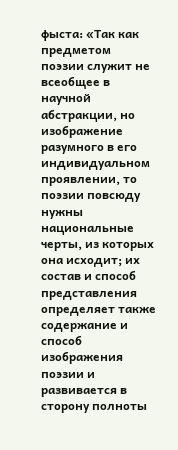фыста: «Так как предметом поэзии служит не всеобщее в научной абстракции, но изображение разумного в его индивидуальном проявлении, то поэзии повсюду нужны национальные черты, из которых она исходит; их состав и способ представления определяет также содержание и способ изображения поэзии и развивается в сторону полноты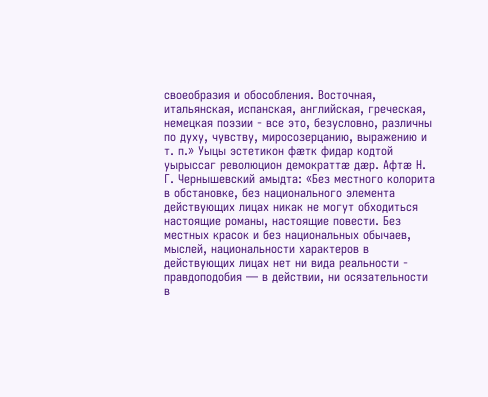своеобразия и обособления. Восточная, итальянская, испанская, английская, греческая, немецкая поэзии - все это, безусловно, различны по духу, чувству, миросозерцанию, выражению и т. п.» Уыцы эстетикон фӕтк фидар кодтой уырыссаг революцион демократтӕ дӕр. Афтӕ Н. Г. Чернышевский амыдта: «Без местного колорита в обстановке, без национального элемента действующих лицах никак не могут обходиться настоящие романы, настоящие повести. Без местных красок и без национальных обычаев, мыслей, национальности характеров в действующих лицах нет ни вида реальности - правдоподобия — в действии, ни осязательности в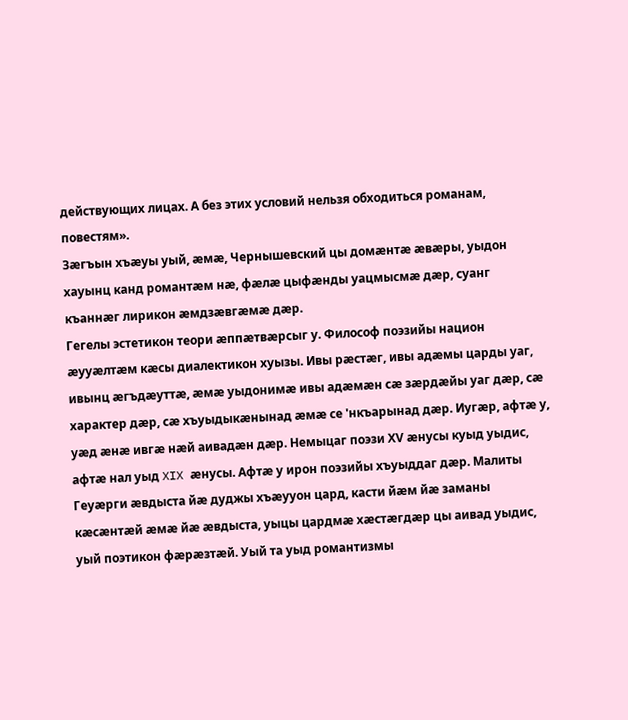действующих лицах. А без этих условий нельзя обходиться романам, повестям».
Зӕгъын хъӕуы уый, ӕмӕ, Чернышевский цы домӕнтӕ ӕвӕры, уыдон хауынц канд романтӕм нӕ, фӕлӕ цыфӕнды уацмысмӕ дӕр, суанг къаннӕг лирикон ӕмдзӕвгӕмӕ дӕр.
Гегелы эстетикон теори ӕппӕтвӕрсыг у. Философ поэзийы национ ӕууӕлтӕм кӕсы диалектикон хуызы. Ивы рӕстӕг, ивы адӕмы царды yaг, ивынц ӕгъдӕуттӕ, ӕмӕ уыдонимӕ ивы адӕмӕн сӕ зӕрдӕйы уаг дӕр, сӕ характер дӕр, сӕ хъуыдыкӕнынад ӕмӕ се 'нкъарынад дӕр. Иугӕр, афтæ у, уӕд ӕнӕ ивгӕ нӕй аивадӕн дӕр. Немыцаг поэзи ХV ӕнусы куыд уыдис, афтӕ нал уыд XIX ӕнусы. Афтӕ у ирон поэзийы хъуыддаг дӕр. Малиты Геуӕрги ӕвдыста йӕ дуджы хъӕууон цард, касти йӕм йӕ заманы кӕсӕнтӕй ӕмӕ йӕ ӕвдыста, уыцы цардмӕ хӕстӕгдӕр цы аивад уыдис, уый поэтикон фӕрӕзтӕй. Уый та уыд романтизмы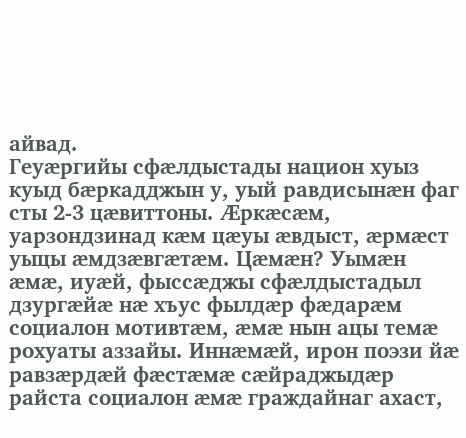айвад.
Геуӕргийы сфӕлдыстады национ хуыз куыд бӕркадджын у, уый равдисынӕн фаг сты 2-3 цӕвиттоны. Ӕркӕсӕм, уарзондзинад кӕм цӕуы ӕвдыст, ӕрмӕст уыцы ӕмдзӕвгӕтӕм. Цӕмӕн? Уымӕн ӕмӕ, иуӕй, фыссӕджы сфӕлдыстадыл дзургӕйӕ нӕ хъус фылдӕр фӕдарӕм социалон мотивтӕм, ӕмӕ нын ацы темӕ рохуаты аззайы. Иннӕмӕй, ирон поэзи йӕ равзӕрдæй фӕстæмæ сӕйраджыдæр райста социалон ӕмӕ граждайнаг ахаст,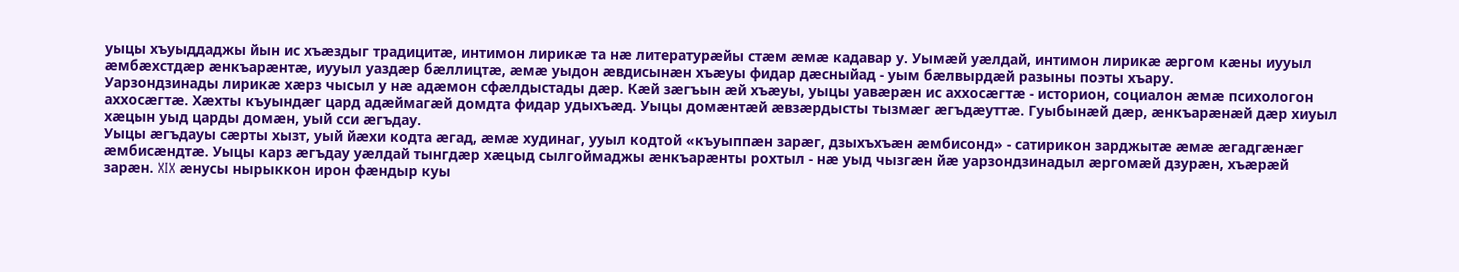уыцы хъуыддаджы йын ис хъӕздыг традицитӕ, интимон лирикӕ та нæ литературӕйы стӕм ӕмӕ кадавар у. Уымӕй уӕлдай, интимон лирикӕ ӕргом кӕны иууыл ӕмбӕхстдӕр ӕнкъарӕнтӕ, иууыл уаздӕр бӕллицтӕ, ӕмӕ уыдон ӕвдисынӕн хъӕуы фидар дӕсныйад - уым бӕлвырдæй разыны поэты хъару.
Уарзондзинады лирикӕ хӕрз чысыл у нӕ адӕмон сфӕлдыстады дӕр. Кӕй зӕгъын ӕй хъӕуы, уыцы уавӕрӕн ис аххосӕгтӕ - историон, социалон ӕмӕ психологон аххосӕгтӕ. Хӕхты къуындӕг цард адӕймагӕй домдта фидар удыхъӕд. Уыцы домӕнтӕй ӕвзӕрдысты тызмӕг ӕгъдӕуттӕ. Гуыбынӕй дӕр, ӕнкъарӕнӕй дӕр хиуыл хӕцын уыд царды домӕн, уый сси ӕгъдау.
Уыцы ӕгъдауы сӕрты хызт, уый йӕхи кодта ӕгад, ӕмӕ худинаг, ууыл кодтой «къуыппӕн зарӕг, дзыхъхъӕн ӕмбисонд» - сатирикон зарджытӕ ӕмӕ ӕгадгӕнӕг ӕмбисӕндтӕ. Уыцы карз ӕгъдау уӕлдай тынгдӕр хӕцыд сылгоймаджы ӕнкъарӕнты рохтыл - нæ уыд чызгӕн йӕ уарзондзинадыл ӕргомӕй дзурӕн, хъӕрӕй зарӕн. XIX ӕнусы нырыккон ирон фӕндыр куы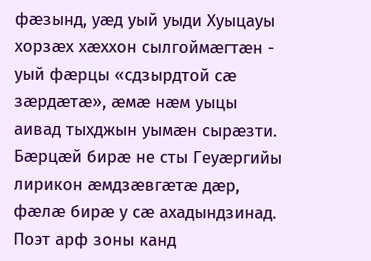фӕзынд, уӕд уый уыди Хуыцауы хорзӕх хӕххон сылгоймӕгтæн - уый фӕрцы «сдзырдтой сӕ зӕрдӕтӕ», ӕмӕ нӕм уыцы аивад тыхджын уымӕн сырӕзти.
Бӕрцӕй бирӕ не сты Геуӕргийы лирикон ӕмдзӕвгӕтӕ дӕр, фæлæ бирӕ у сӕ ахадындзинад. Поэт арф зоны канд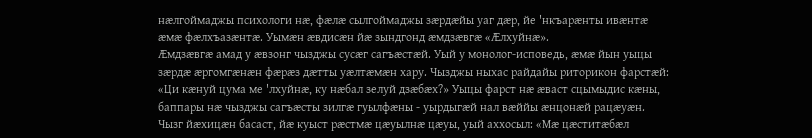нӕлгоймаджы психологи нæ, фӕлӕ сылгоймаджы зӕрдӕйы уаг дӕр, йе 'нкъарӕнты ивӕнтӕ ӕмӕ фӕлхъазӕнтӕ. Уымӕн ӕвдисӕн йӕ зындгонд ӕмдзӕвгӕ «Ӕлхуйнӕ».
Ӕмдзӕвгӕ амад у ӕвзонг чызджы сусӕг сагъӕстӕй. Уый у монолог-исповедь, ӕмӕ йын уыцы зӕрдӕ ӕргомгӕнӕн фӕрӕз дӕтты уӕлтӕмӕн хару. Чызджы ныхас райдайы риторикон фарстӕй: «Ци кӕнуй цума ме 'лхуйнӕ, ку нӕбал зелуй дзӕбӕх?» Уыцы фарст нӕ ӕваст сцымыдис кӕны, баппары нӕ чызджы сагъӕсты зилгӕ гуылфӕны - уырдыгӕй нал вӕййы ӕнцонӕй рацӕуӕн. Чызг йӕхицӕн басаст, йӕ куыст рӕстмӕ цӕуылнæ цӕуы, уый аххосыл: «Мӕ цӕститӕбӕл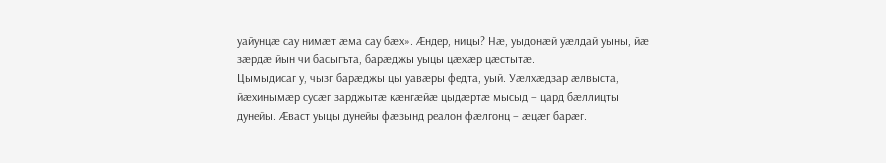уайунцӕ сау нимӕт ӕма сау бӕх». Æндер, ницы? Нӕ, уыдонӕй уӕлдай уыны, йӕ зӕрдӕ йын чи басыгъта, барӕджы уыцы цӕхӕр цӕстытӕ.
Цымыдисаг у, чызг барӕджы цы уавӕры федта, уый. Уӕлхӕдзар æлвыста, йӕхинымӕр сусӕг зарджытӕ кӕнгӕйӕ цыдӕртӕ мысыд – цард бӕллицты дунейы. Ӕваст уыцы дунейы фӕзынд реалон фӕлгонц – ӕцӕг барӕг.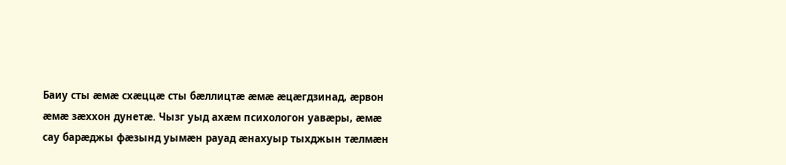Баиу сты ӕмӕ схӕццӕ сты бӕллицтӕ ӕмӕ ӕцӕгдзинад, ӕрвон ӕмӕ зӕххон дунетӕ. Чызг уыд ахӕм психологон уавӕры, ӕмӕ сау барӕджы фӕзынд уымӕн рауад ӕнахуыр тыхджын тӕлмӕн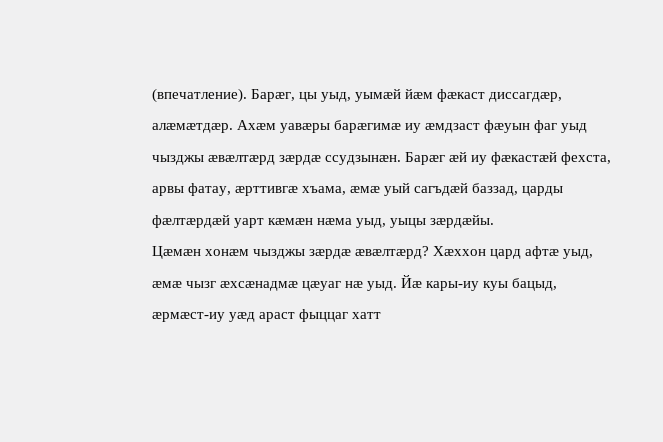(впечатление). Барӕг, цы уыд, уымӕй йӕм фӕкаст диссагдӕр, алӕмӕтдӕр. Ахӕм уавӕры барӕгимӕ иу ӕмдзаст фӕуын фаг уыд чызджы ӕвӕлтӕрд зӕрдӕ ссудзынӕн. Барӕг ӕй иу фӕкастӕй фехста, арвы фатау, ӕрттивгӕ хъама, ӕмӕ уый сагъдӕй баззад, царды фӕлтӕрдӕй уарт кӕмӕн нӕма уыд, уыцы зӕрдæйы.
Цӕмӕн хонӕм чызджы зӕрдӕ ӕвӕлтӕрд? Хӕххон цард афтӕ уыд, ӕмӕ чызг ӕхсӕнадмӕ цӕуаг нӕ уыд. Йӕ кары-иу куы бацыд, ӕрмӕст-иу уӕд араст фыццаг хатт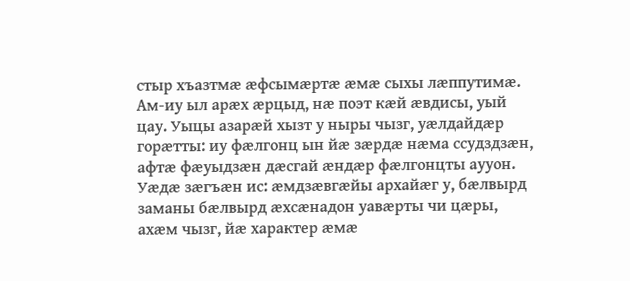стыр хъазтмӕ ӕфсымӕртӕ ӕмӕ сыхы лӕппутимӕ. Ам-иу ыл арӕх ӕрцыд, нӕ поэт кӕй ӕвдисы, уый цау. Уыцы азарӕй хызт у ныры чызг, уӕлдайдӕр горӕтты: иу фӕлгонц ын йӕ зӕрдӕ нӕма ссудздзӕн, афтӕ фӕуыдзӕн дӕсгай ӕндӕр фӕлгонцты аууон.
Уӕдӕ зӕгъӕн ис: ӕмдзӕвгӕйы архайӕг у, бӕлвырд заманы бӕлвырд ӕхсӕнадон уавӕрты чи цӕры, ахӕм чызг, йӕ характер ӕмӕ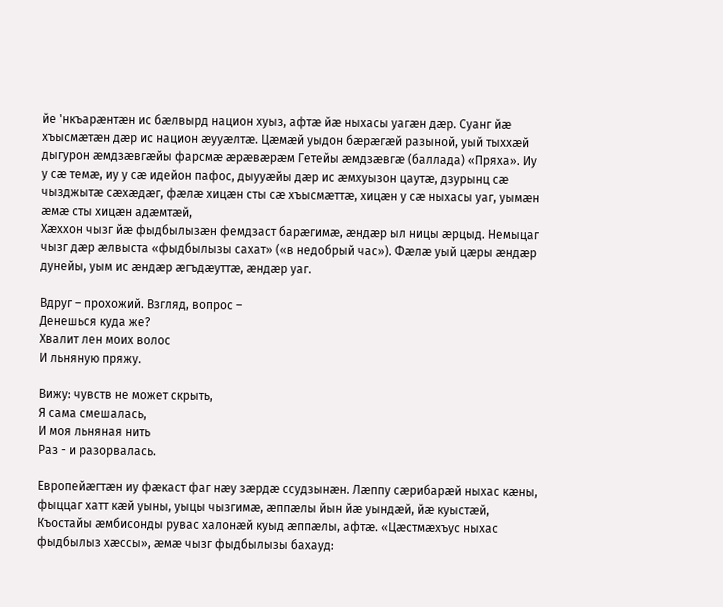йе 'нкъарӕнтӕн ис бӕлвырд национ хуыз, афтӕ йӕ ныхасы уагӕн дӕр. Суанг йæ хъысмӕтӕн дӕр ис национ ӕууӕлтӕ. Цӕмӕй уыдон бӕрӕгӕй разыной, уый тыххӕй дыгурон ӕмдзӕвгӕйы фарсмӕ ӕрӕвӕрӕм Гетейы ӕмдзӕвгæ (баллада) «Пряха». Иу у сӕ темӕ, иу у сӕ идейон пафос, дыууӕйы дӕр ис ӕмхуызон цаутӕ, дзурынц сӕ чызджытӕ сӕхӕдӕг, фӕлӕ хицӕн сты сӕ хъысмӕттӕ, хицӕн у сӕ ныхасы уаг, уымӕн ӕмӕ сты хицӕн адӕмтæй,
Хæххон чызг йӕ фыдбылызӕн фемдзаст барӕгимӕ, ӕндӕр ыл ницы ӕрцыд. Немыцаг чызг дӕр ӕлвыста «фыдбылызы сахат» («в недобрый час»). Фӕлӕ уый цӕры ӕндӕр дунейы, уым ис ӕндӕр ӕгъдӕуттӕ, ӕндӕр yaг.

Вдруг – прохожий. Взгляд, вопрос –
Денешься куда же?
Хвалит лен моих волос
И льняную пряжу.

Вижу: чувств не может скрыть,
Я сама смешалась,
И моя льняная нить
Раз - и разорвалась.

Европейӕгтӕн иу фӕкаст фаг нӕу зӕрдӕ ссудзынӕн. Лӕппу сӕрибарӕй ныхас кӕны, фыццаг хатт кӕй уыны, уыцы чызгимӕ, ӕппӕлы йын йæ уындæй, йæ куыстӕй, Къостайы ӕмбисонды рувас халонӕй куыд ӕппæлы, афтæ. «Цӕстмӕхъус ныхас фыдбылыз хӕссы», ӕмӕ чызг фыдбылызы бахауд: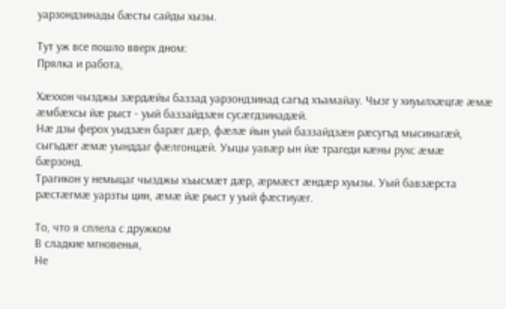уарзондзинады бӕсты сайды хызы.

Тут уж все пошло вверх дном:
Прялка и работа,

Хӕххон чызджы зӕрдӕйы баззад уарзондзинад сагъд хъамайау. Чызг у хиуылхæцгӕ ӕмӕ ӕмбӕхсы йӕ рыст - уый баззайдзӕн сусӕгдзинадӕй.
Нæ дзы ферох уыдзӕн барӕг дӕр, фӕлӕ йын уый баззайдзӕн рӕсугъд мысинагӕй, сыгъдӕг ӕмӕ уынддаг фӕлгонцӕй. Уыцы уавӕр ын йӕ трагеди кӕны рухс ӕмӕ бӕрзонд.
Трагикон у немыцаг чызджы хъысмӕт дӕр, ӕрмӕст ӕндӕр хуызы. Уый бавзӕрста рӕстӕгмӕ уарзты цин, ӕмӕ йӕ рыст у уый фӕстиуӕг.

То, что я сплела с дружком
В сладкие мгновенья,
Не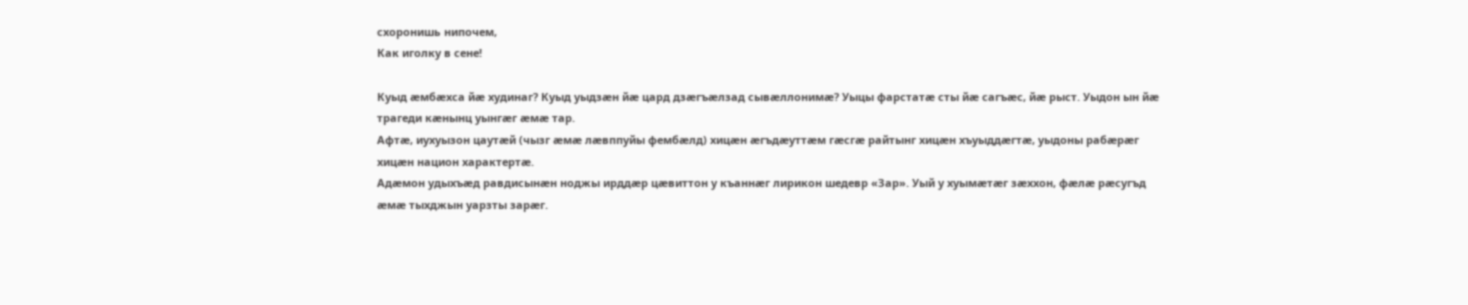схоронишь нипочем,
Как иголку в сене!

Куыд ӕмбӕхса йӕ худинаг? Куыд уыдзӕн йӕ цард дзӕгъӕлзад сывӕллонимæ? Уыцы фарстатӕ сты йӕ сагъӕс, йӕ рыст. Уыдон ын йӕ трагеди кӕнынц уынгӕг ӕмӕ тар.
Афтӕ, иухуызон цаутæй (чызг ӕмæ лæвппуйы фембӕлд) хицӕн æгъдæуттӕм гӕсгӕ райтынг хицӕн хъуыддӕгтӕ, уыдоны рабӕрӕг хицӕн национ характертӕ.
Адӕмон удыхъӕд равдисынӕн ноджы ирддӕр цӕвиттон у къаннӕг лирикон шедевр «Зар». Уый у хуымӕтӕг зӕххон, фӕлӕ рӕсугъд æмæ тыхджын уарзты зарӕг.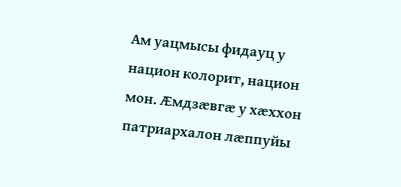Ам уацмысы фидауц у национ колорит, национ мон. Ӕмдзӕвгӕ у хӕххон патриархалон лӕппуйы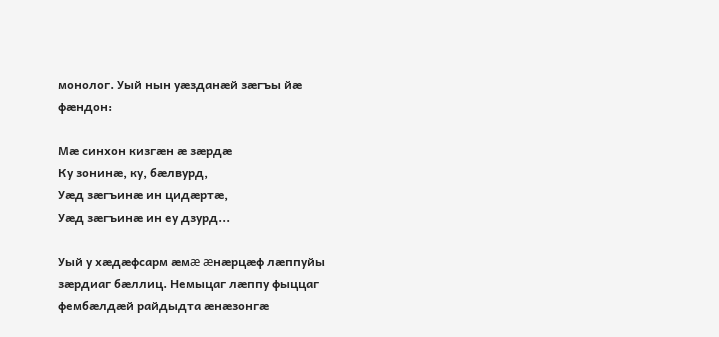монолог. Уый нын уӕзданӕй зӕгъы йӕ фӕндон:

Мӕ синхон кизгӕн ӕ зӕрдӕ
Ку зонинæ, ку, бӕлвурд,
Уӕд зӕгъинӕ ин цидӕртӕ,
Уӕд зӕгъинӕ ин еу дзурд...

Уый у хæдӕфсарм æмæ æнӕрцæф лӕппуйы зӕрдиаг бӕллиц. Немыцаг лӕппу фыццаг фембӕлдӕй райдыдта ӕнӕзонгæ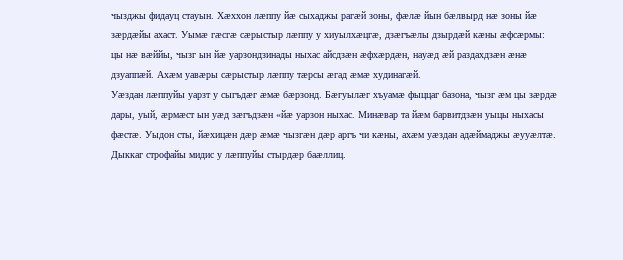чызджы фидауц стауын. Хӕххон лӕппу йӕ сыхаджы рагӕй зоны, фӕлӕ йын бӕлвырд нæ зоны йӕ зӕрдӕйы ахаст. Уымӕ гӕсгӕ сӕрыстыр лӕппу у хиуылхӕцгӕ, дзӕгъӕлы дзырдӕй кӕны ӕфсӕрмы: цы нӕ вӕййы, чызг ын йӕ уарзондзинады ныхас айсдзӕн ӕфхӕрдӕн, науӕд ӕй раздахдзӕн ӕнӕ дзуаппæй. Ахӕм уавӕры сӕрыстыр лӕппу тӕрсы ӕгад ӕмӕ худинагӕй.
Уӕздан лӕппуйы уарзт у сыгъдӕг ӕмӕ бӕрзонд. Бӕгуылӕг хъуамӕ фыццаг базона, чызг ӕм цы зӕрдӕ дары, уый, ӕрмӕст ын уӕд зӕгъдзӕн «йӕ уарзон ныхас. Минӕвар та йӕм барвитдзӕн уыцы ныхасы фӕстӕ. Уыдон сты, йӕхицӕн дӕр ӕмӕ чызгӕн дӕр аргъ чи кӕны, ахӕм уӕздан адӕймаджы ӕууӕлтӕ.
Дыккаг строфайы мидис у лæппуйы стырдӕр баӕллиц.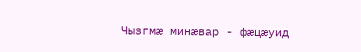Чызгмæ минæвар - фӕцӕуид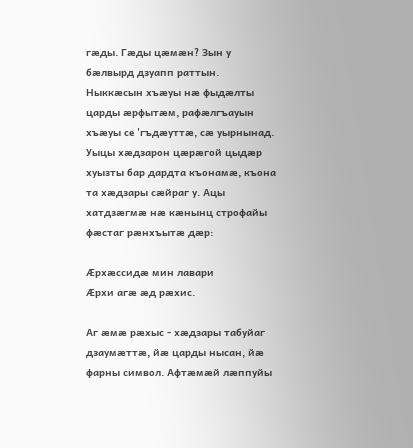гӕды. Гӕды цӕмӕн? Зын у бӕлвырд дзуапп раттын. Ныккӕсын хъӕуы нæ фыдӕлты царды ӕрфытӕм, рафӕлгъауын хъӕуы се 'гъдӕуттӕ, сӕ уырнынад. Уыцы хӕдзарон цӕрӕгой цыдӕр хуызты бар дардта къонамӕ, къона та хӕдзары сӕйраг у. Ацы хатдзӕгмӕ нӕ кӕнынц строфайы фӕстаг рӕнхъытӕ дӕр:

Æрхӕссидæ мин лавари
Ӕрхи агӕ ӕд рӕхис.

Аг ӕмӕ рӕхыс - хӕдзары табуйаг дзаумӕттӕ, йӕ царды нысан, йæ фарны символ. Афтӕмӕй лӕппуйы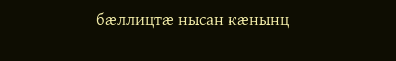бӕллицтӕ нысан кӕнынц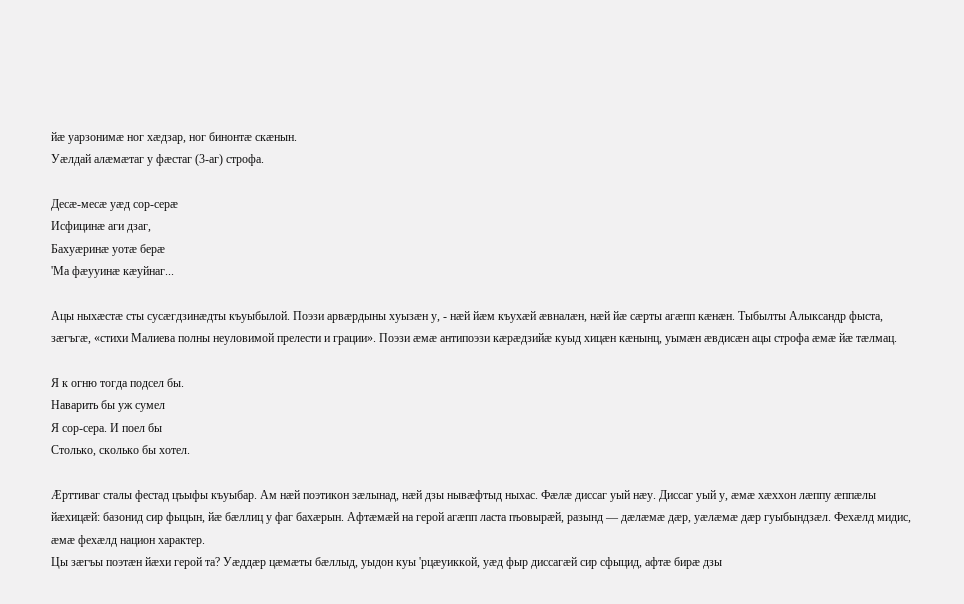йӕ уарзонимӕ ног хӕдзар, ног бинонтӕ скӕнын.
Уӕлдай алӕмӕтаг у фӕстаг (3-аг) строфа.

Десæ-месæ уӕд сор-серæ
Исфицинæ аги дзаг,
Бахуӕринæ уотæ берæ
'Ма фӕууинæ кæуйнаг...

Ацы ныхӕстӕ сты сусӕгдзинӕдты къуыбылой. Поэзи арвӕрдыны хуызæн у, - нæй йӕм къухӕй ӕвналӕн, нӕй йӕ сӕрты агӕпп кӕнӕн. Тыбылты Алыксандр фыста, зӕгъгӕ, «стихи Малиева полны неуловимой прелести и грации». Поэзи ӕмӕ антипоэзи кӕрӕдзийӕ куыд хицӕн кӕнынц, уымӕн ӕвдисӕн ацы строфа ӕмӕ йӕ тӕлмац.

Я к огню тогда подсел бы.
Наварить бы уж сумел
Я сор-сера. И поел бы
Столько, сколько бы хотел.

Ӕрттиваг сталы фестад цъыфы къуыбар. Ам нӕй поэтикон зӕлынад, нæй дзы нывӕфтыд ныхас. Фӕлӕ диссаг уый нӕу. Диссаг уый у, ӕмæ хӕххон лӕппу ӕппӕлы йӕхицӕй: базонид сир фыцын, йӕ бӕллиц у фаг бахӕрын. Афтæмӕй на герой агæпп ласта пъовырæй, разынд — дæлæмæ дæр, уæлæмæ дæр гуыбындзæл. Фехӕлд мидис, æмæ фехӕлд национ характер.
Цы зӕгъы поэтӕн йӕхи герой та? Уӕддӕр цӕмӕты бӕллыд, уыдон куы 'рцӕуиккой, уӕд фыр диссагӕй сир сфыцид, афтӕ бирӕ дзы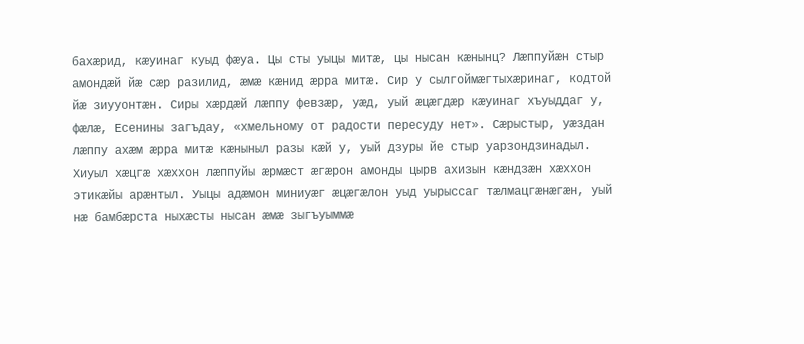бахӕрид, кӕуинаг куыд фӕуа. Цы сты уыцы митӕ, цы нысан кӕнынц? Лӕппуйӕн стыр амондӕй йӕ сӕр разилид, ӕмӕ кӕнид ӕрра митӕ. Сир у сылгоймӕгтыхӕринаг, кодтой йæ зиууонтæн. Сиры хӕрдæй лæппу февзӕр, уӕд, уый ӕцӕгдӕр кӕуинаг хъуыддаг у, фӕлӕ, Есенины загъдау, «хмельному от радости пересуду нет». Сӕрыстыр, уӕздан лӕппу ахӕм ӕрра митӕ кӕныныл разы кӕй у, уый дзуры йе стыр уарзондзинадыл. Хиуыл хӕцгӕ хӕххон лӕппуйы ӕрмӕст ӕгӕрон амонды цырв ахизын кӕндзӕн хӕххон этикӕйы арӕнтыл. Уыцы адӕмон миниуӕг ӕцӕгӕлон уыд уырыссаг тӕлмацгӕнӕгӕн, уый нӕ бамбӕрста ныхӕсты нысан ӕмӕ зыгъуыммӕ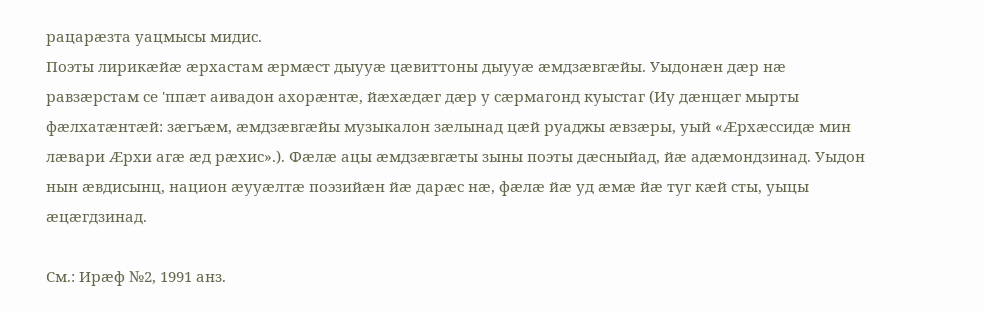рацарӕзта уацмысы мидис.
Поэты лирикӕйӕ ӕрхастам ӕрмӕст дыууӕ цӕвиттоны дыууӕ ӕмдзӕвгӕйы. Уыдонӕн дӕр нӕ равзӕрстам се 'ппӕт аивадон ахорӕнтӕ, йæхæдæг дæр у сӕрмагонд куыстаг (Иу дæнцæг мырты фæлхатӕнтæй: зӕгъӕм, ӕмдзӕвгӕйы музыкалон зӕлынад цӕй руаджы ӕвзӕры, уый «Ӕрхӕссидӕ мин лӕвари Ӕрхи агӕ ӕд рӕхис».). Фӕлӕ ацы ӕмдзӕвгӕты зыны поэты дӕсныйад, йӕ адӕмондзинад. Уыдон нын ӕвдисынц, национ ӕууӕлтӕ поэзийӕн йӕ дарӕс нӕ, фӕлӕ йӕ уд ӕмӕ йӕ туг кӕй сты, уыцы ӕцӕгдзинад.

См.: Ирæф №2, 1991 анз.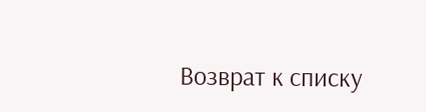Возврат к списку